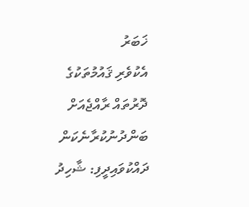ޚަބަރު
އެކުވެރި ޤައުމުތަކުގެ ދޮރުތައް ރާއްޖެއަށް ބަންދުނުކުރާނެކަން ދައްކުވައިދީފި: ޝާހިދު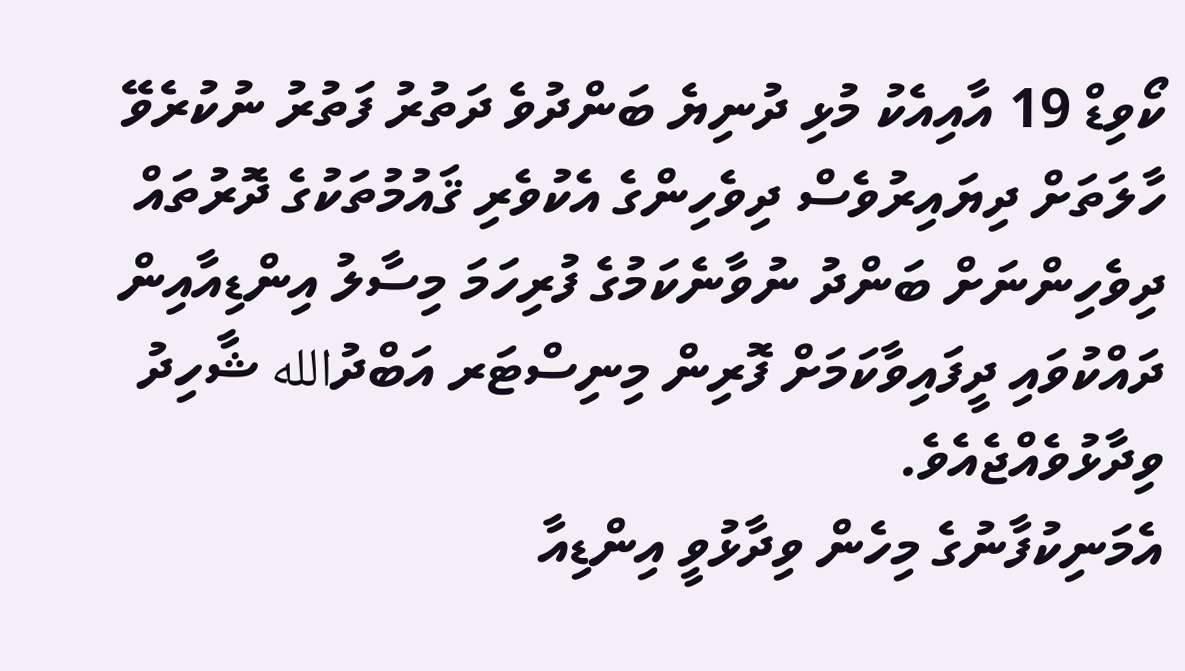ކޯވިޑް 19 އާއިއެކު މުޅި ދުނިޔެ ބަންދުވެ ދަތުރު ފަތުރު ނުކުރެވޭ ހާލަތަށް ދިޔައިރުވެސް ދިވެހިންގެ އެކުވެރި ޤައުމުތަކުގެ ދޮރުތައް ދިވެހިންނަށް ބަންދު ނުވާނެކަމުގެ ފުރިހަމަ މިސާލު އިންޑިއާއިން ދައްކުވައި ދީފައިވާކަމަށް ފޮރިން މިނިސްޓަރ އަބްދުالله ޝާހިދު ވިދާޅުވެއްޖެއެވެ.
އެމަނިކުފާނުގެ މިހެން ވިދާޅުވީ އިންޑިއާ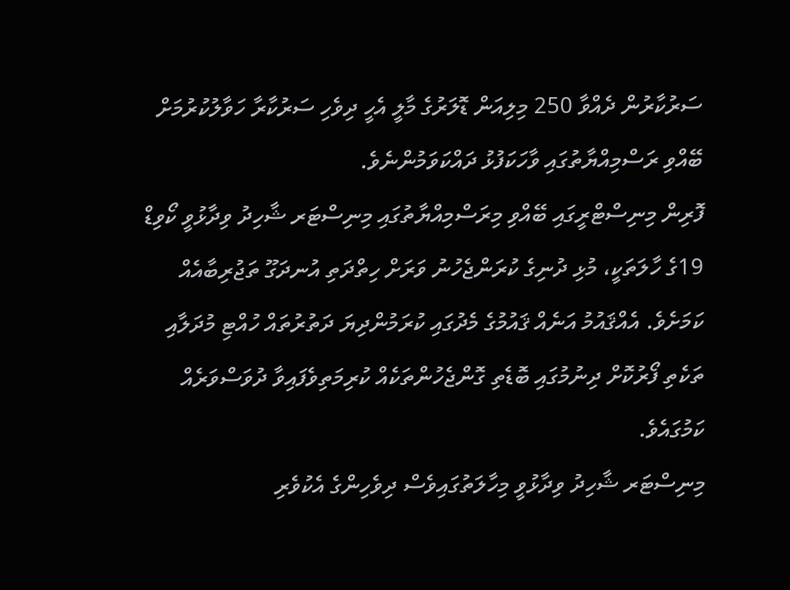ސަރުކާރުން ދެއްވާ 250 މިލިއަން ޑޮލަރުގެ މާލީ އެހީ ދިވެހި ސަރުކާރާ ހަވާލުކުރުމަށް ބޭއްވި ރަސްމިއްޔާތުގައި ވާހަކަފުޅު ދައްކަވަމުންނެވެ.
ފޮރިން މިނިސްޓްރީގައި ބޭއްވި މިރަސްމިއްޔާތުގައި މިނިސްޓަރ ޝާހިދު ވިދާޅުވީ ކޯވިޑް 19ގެ ހާލަތަކީ، މުޅި ދުނިގެ ކުރަންޖެހުނު ވަރަށް ހިތްދަތި އުނދަގޫ ތަޖުރިބާއެއް ކަމަށެވެ. އެއްޤައުމު އަނެއް ޤައުމުގެ މެދުގައި ކުރަމުންދިޔަ ދަތުރުތައް ހުއްޓި މުދަލާއި ތަކެތި ފޯރުކޮށް ދިނުމުގައި ބޮޑެތި ގޮންޖެހުންތަކެއް ކުރިމަތިވެފައިވާ ދުވަސްވަރެއް ކަމުގައެވެ.
މިނިސްޓަރ ޝާހިދު ވިދާޅުވީ މިހާލަތުގައިވެސް ދިވެހިންގެ އެކުވެރި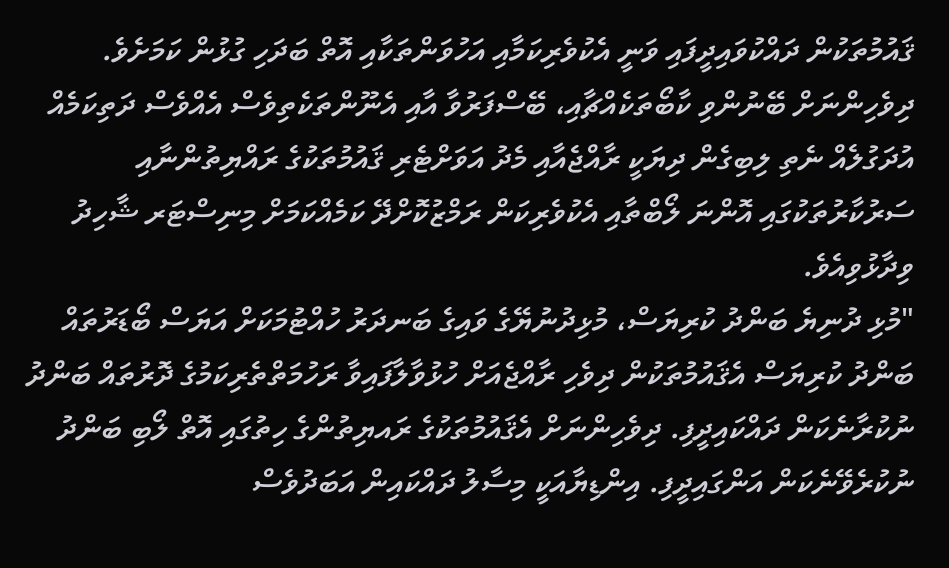ޤައުމުތަކުން ދައްކުވައިދީފައި ވަނީ އެކުވެރިކަމާއި އަހުވަންތަކާއި އޮތް ބަދަހި ގުޅުން ކަމަށެވެ. ދިވެހިންނަށް ބޭނުންވި ކާބޯތަކެއްޗާއި، ބޭސްފަރުވާ އާއި އެނޫންތަކެތިވެސް އެއްވެސް ދަތިކަމެއް އުދަގުލެއް ނެތި ލިބިގެން ދިޔަކީ ރާއްޖެއާއި މެދު އަވަށްޓެރި ޤައުމުތަކުގެ ރައްޔިތުންނާއި ސަރުކާރުތަކުގައި އޮންނަ ލޯބްތާއި އެކުވެރިކަން ރަމްޒުކޮށްދޭ ކަމެއްކަމަށް މިނިސްޓަރ ޝާހިދު ވިދާޅުވިއެވެ.
"މުޅި ދުނިޔެ ބަންދު ކުރިޔަސް، މުޅިދުނުޔޭގެ ވައިގެ ބަނދަރު ހުއްޓުމަކަށް އަޔަސް ބޯޑަރުތައް ބަންދު ކުރިޔަސް އެޤައުމުތަކުން ދިވެހި ރާއްޖެއަށް ހުޅުވާލާފައިވާ ރަހުމަތްތެރިކަމުގެ ދޮރުތައް ބަންދު ނުކުރާނެކަން ދައްކައިދީފި. ދިވެހިންނަށް އެޤައުމުތަކުގެ ރައޔިތުންގެ ހިތުގައި އޮތް ލޯބި ބަންދު ނުކުރެވޭނެކަން އަންގައިދީފި. އިންޑިޔާއަކީ މިސާލު ދައްކައިން އަބަދުވެސް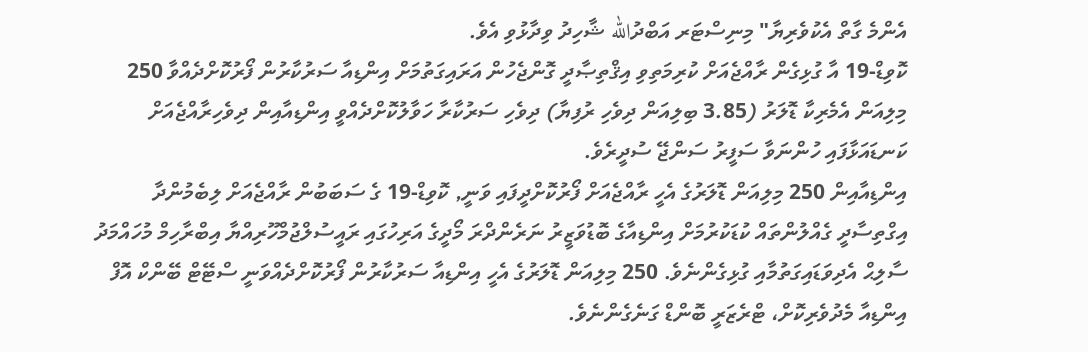އެންމެ ގާތް އެކުވެރިޔާ" މިނިސްޓަރ އަބްދުالله ޝާހިދު ވިދާޅުވި އެވެ.
ކޮވިޑް-19 އާ ގުޅިގެން ރާއްޖެއަށް ކުރިމަތިވި އިޤްތިޞާދީ ގޮންޖެހުން އަރައިގަތުމަށް އިންޑިއާ ސަރުކާރުން ފޯރުކޮށްދެއްވާ 250 މިލިއަން އެމެރިކާ ޑޮލަރު (3.85 ބިލިއަން ދިވެހި ރުފިޔާ) ދިވެހި ސަރުކާރާ ހަވާލުކޮށްދެއްވީ އިންޑިއާއިން ދިވެހިރާއްޖެއަށް ކަނޑައަޅާފައި ހުންނަވާ ސަފީރު ސަންޖޭ ސުދީރެވެ.
އިންޑިއާއިން 250 މިލިއަން ޑޮލަރުގެ އެހީ ރާއްޖެއަށް ފޯރުކޮށްދީފައި ވަނީ, ކޮވިޑް-19 ގެ ސަބަބުން ރާއްޖެއަށް ލިބެމުންދާ އިގްތިސާދީ ގެއްލުންތައް ކުޑަކުރުމަށް އިންޑިއާގެ ބޮޑުވަޒީރު ނަރެންދްރަ މޯދީގެ އަރިހުގައި ރައީސުލްޖުމްހޫރިއްޔާ އިބްރާހިމް މުހައްމަދު ސާލިޙް އެދިވަޑައިގަތުމާއި ގުޅިގެންނެވެ. 250 މިލިއަން ޑޮލަރުގެ އެހީ އިންޑިއާ ސަރުކާރުން ފޯރުކޮށްދެއްވަނީ ސްޓޭޓް ބޭންކް އޮފް އިންޑިއާ މެދުވެރިކޮށް، ޓްރެޒަރީ ބޮންޑް ގަނެގެންނެވެ.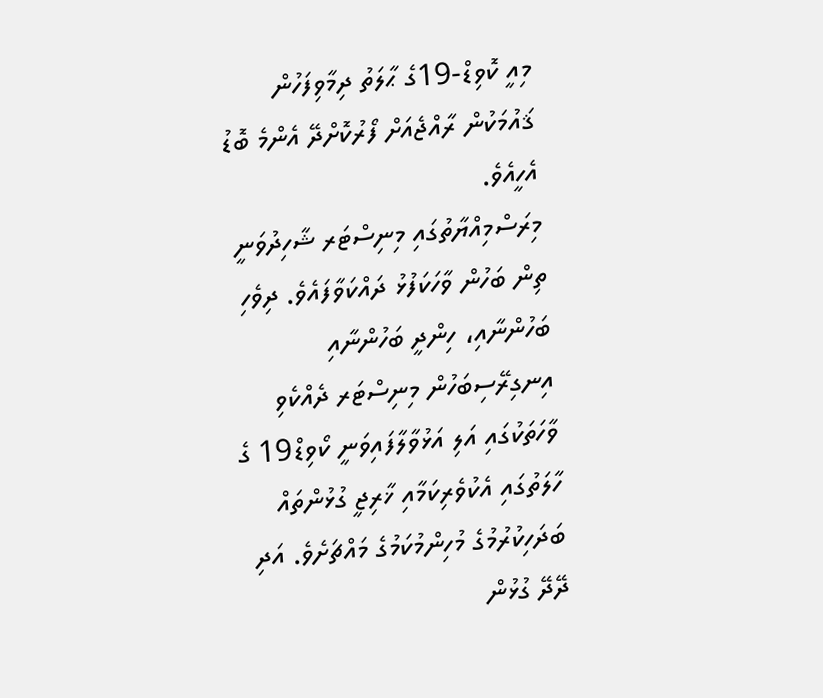މިއީ ކޮވިޑް-19ގެ ޙާލަތު ދިމާވިފަހުން ޤައުމަކުން ރާއްޖެއަށް ފޯރުކޮށްދޭ އެންމެ ބޮޑު އެހީއެވެ.
މިރަސްމިއްޔާތުގައި މިނިސްޓަރ ޝާހިދުވަނީ ތިން ބަހުން ވާހަކަފުޅު ދައްކަވާފައެވެ. ދިވެހި ބަހުންނާއި، ހިންދީ ބަހުންނާއި އިނގިރޭސިބަހުން މިނިސްޓަރ ދެއްކެވި ވާހަތަކުގައި އަލި އަޅުވާލާފައިވަނީ ކޯވިޑް19 ގެ ހާލަތުގައި އެކުވެރިކަމާއި ޚާރިޖީ ގުޅުންތައް ބަދަހިކުރުމުގެ މުހިންމުކަމުގެ މައްޗަށެވެ. އަދި ދޭދޭ ގުޅުން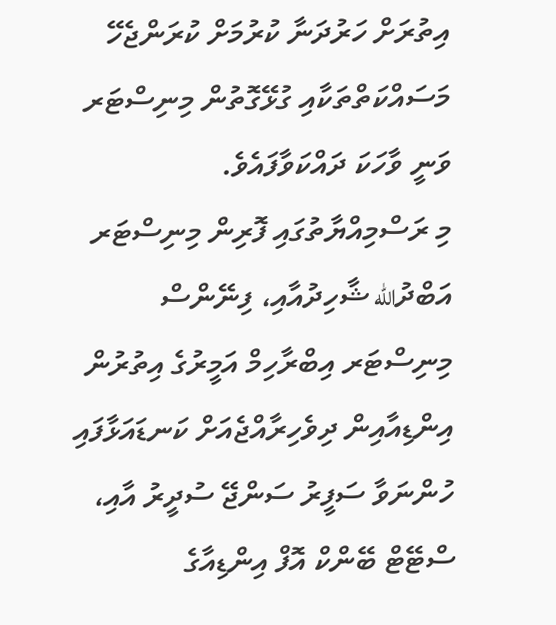އިތުރަށް ހަރުދަނާ ކުރުމަށް ކުރަންޖެހޭ މަސައްކަތްތަކާއި ގުޅޭގޮތުން މިނިސްޓަރ ވަނީ ވާހަކަ ދައްކަވާފައެވެ.
މި ރަސްމިއްޔާތުގައި ފޮރިން މިނިސްޓަރ އަބްދުالله ޝާހިދުއާއި، ފިނޭންސް މިނިސްޓަރ އިބްރާހިމް އަމީރުގެ އިތުރުން އިންޑިއާއިން ދިވެހިރާއްޖެއަށް ކަނޑައަޅާފައި ހުންނަވާ ސަފީރު ސަންޖޭ ސުދީރު އާއި، ސްޓޭޓް ބޭންކް އޮފް އިންޑިއާގެ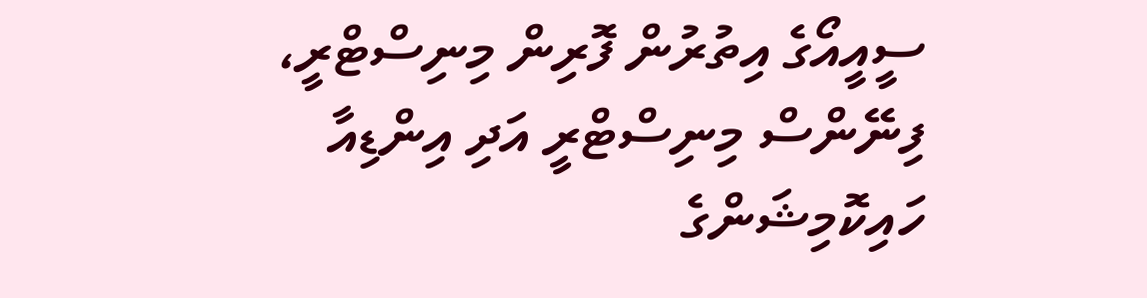ސީއީއޯގެ އިތުރުން ފޮރިން މިނިސްޓްރީ، ފިނޭންސް މިނިސްޓްރީ އަދި އިންޑިއާ ހައިކޮމިޝަންގެ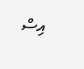އިސް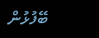ބޭފުޅުން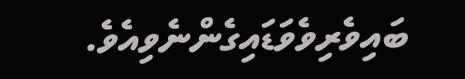ބައިވެރިވެވަޑައިގެންނެވިއެވެ.